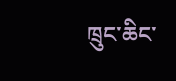ཁྲུང་ཆིང་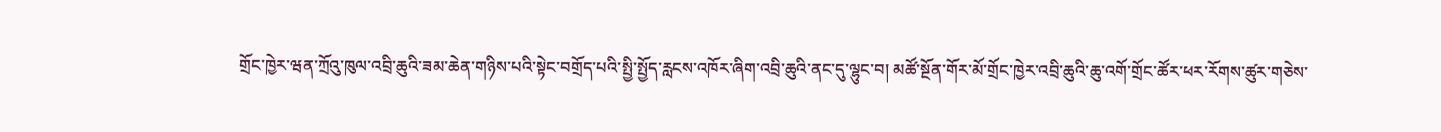གྲོང་ཁྱེར་ཝན་ཀྲོའུ་ཁུལ་འབྲི་ཆུའི་ཟམ་ཆེན་གཉིས་པའི་སྟེང་བགྲོད་པའི་སྤྱི་སྤྱོད་རླངས་འཁོར་ཞིག་འབྲི་ཆུའི་ནང་དུ་ལྷུང་བ། མཚོ་སྔོན་གོར་མོ་གྲོང་ཁྱེར་འབྲི་ཆུའི་ཆུ་འགོ་གྲོང་ཚོར་ཕར་རོགས་ཚུར་གཅེས་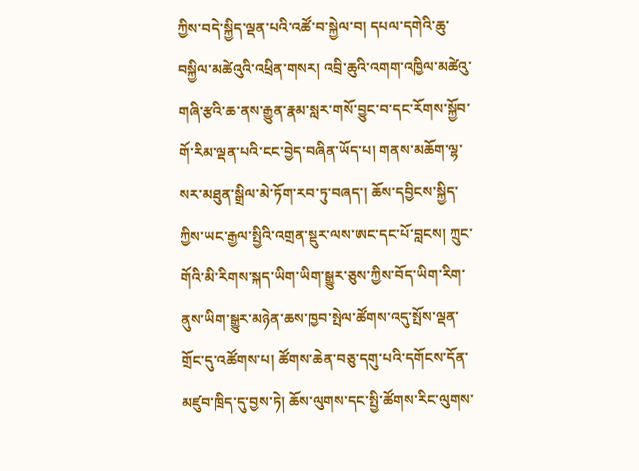ཀྱིས་བདེ་སྐྱིད་ལྡན་པའི་འཚོ་བ་སྐྱེལ་བ། དཔལ་དགེའི་ཆུ་བསྐྱིལ་མཚེའུའི་འཕྲིན་གསར། འབྲི་ཆུའི་འགག་འཁྱིལ་མཚེའུ་གཞི་རྩའི་ཆ་ནས་རྒྱུན་རྣམ་སླར་གསོ་བྱུང་བ་དང་རོགས་སྐྱོབ་གོ་རིམ་ལྡན་པའི་ངང་བྱེད་བཞིན་ཡོད་པ། གནས་མཆོག་ལྷ་སར་མཐུན་སྒྲིལ་མེ་ཏོག་རབ་ཏུ་བཞད་། ཆོས་དབྱིངས་སྐྱིད་ཀྱིས་ཡང་རྒྱལ་སྤྱིའི་འགྲན་སྡུར་ལས་ཨང་དང་པོ་བླངས། ཀྲུང་གོའི་མི་རིགས་སྐད་ཡིག་ཡིག་སྒྱུར་ཅུས་ཀྱིས་བོད་ཡིག་རིག་ནུས་ཡིག་སྒྱུར་མཉེན་ཆས་ཁྱབ་སྤེལ་ཚོགས་འདུ་སྤོས་ལྡན་གྲོང་དུ་འཚོགས་པ། ཚོགས་ཆེན་བཅུ་དགུ་པའི་དགོངས་དོན་མཛུབ་ཁྲིད་དུ་བྱས་ཏེ། ཆོས་ལུགས་དང་སྤྱི་ཚོགས་རིང་ལུགས་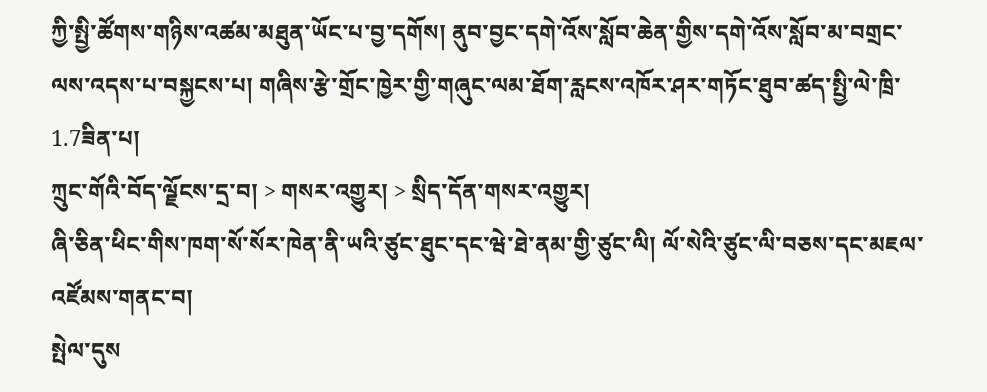ཀྱི་སྤྱི་ཚོགས་གཉིས་འཚམ་མཐུན་ཡོང་པ་བྱ་དགོས། ནུབ་བྱང་དགེ་འོས་སློབ་ཆེན་གྱིས་དགེ་འོས་སློབ་མ་བགྲང་ལས་འདས་པ་བསྐྱངས་པ། གཞིས་རྩེ་གྲོང་ཁྱེར་གྱི་གཞུང་ལམ་ཐོག་རླངས་འཁོར་ཤར་གཏོང་ཐུབ་ཚད་སྤྱི་ལེ་ཁྲི་1.7ཟིན་པ།
ཀྲུང་གོའི་བོད་ལྗོངས་དྲ་བ། > གསར་འགྱུར། > སྲིད་དོན་གསར་འགྱུར།
ཞི་ཅིན་ཕིང་གིས་ཁག་སོ་སོར་ཁེན་ནི་ཡའི་ཙུང་ཐུང་དང་ཝེ་ཐེ་ནམ་གྱི་ཙུང་ལི། ལོ་སེའི་ཙུང་ལི་བཅས་དང་མཇལ་འཛོམས་གནང་བ།
སྤེལ་དུས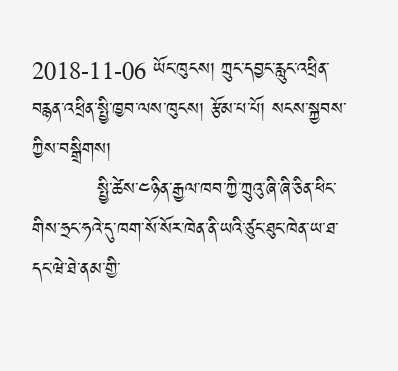2018-11-06 ཡོང་ཁུངས། ཀྲུང་དབྱང་རླུང་འཕྲིན་བརྙན་འཕྲིན་སྤྱི་ཁྱབ་ལས་ཁུངས། རྩོམ་པ་པོ། སངས་སྐྱབས་ཀྱིས་བསྒྲིགས།
          སྤྱི་ཚེས་༤ཉིན་རྒྱལ་ཁབ་ཀྱི་ཀྲུའུ་ཞི་ཞི་ཅིན་ཕིང་གིས་ཧྲང་ཧའེ་དུ་ཁག་སོ་སོར་ཁེན་ནི་ཡའི་ཙུང་ཐུང་ཁེན་ཡ་ཐ་དང་ཝེ་ཐེ་ནམ་གྱི་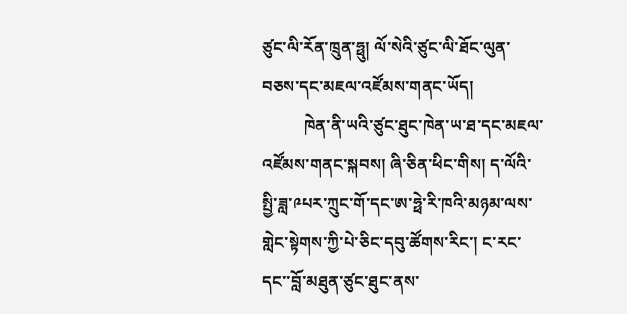ཙུང་ལི་རོན་ཁྲུན་ཧྥུ། ལོ་སེའི་ཙུང་ལི་ཐོང་ལུན་བཅས་དང་མཇལ་འཛོམས་གནང་ཡོད།
          ཁེན་ནི་ཡའི་ཙུང་ཐུང་ཁེན་ཡ་ཐ་དང་མཇལ་འཛོམས་གནང་སྐབས། ཞི་ཅིན་ཕིང་གིས། ད་ལོའི་སྤྱི་ཟླ་༩པར་ཀྲུང་གོ་དང་ཨ་ཧྥེ་རི་ཁའི་མཉམ་ལས་གླེང་སྟེགས་ཀྱི་པེ་ཅིང་དབུ་ཚོགས་རིང་། ང་རང་དང་་བློ་མཐུན་ཙུང་ཐུང་ནས་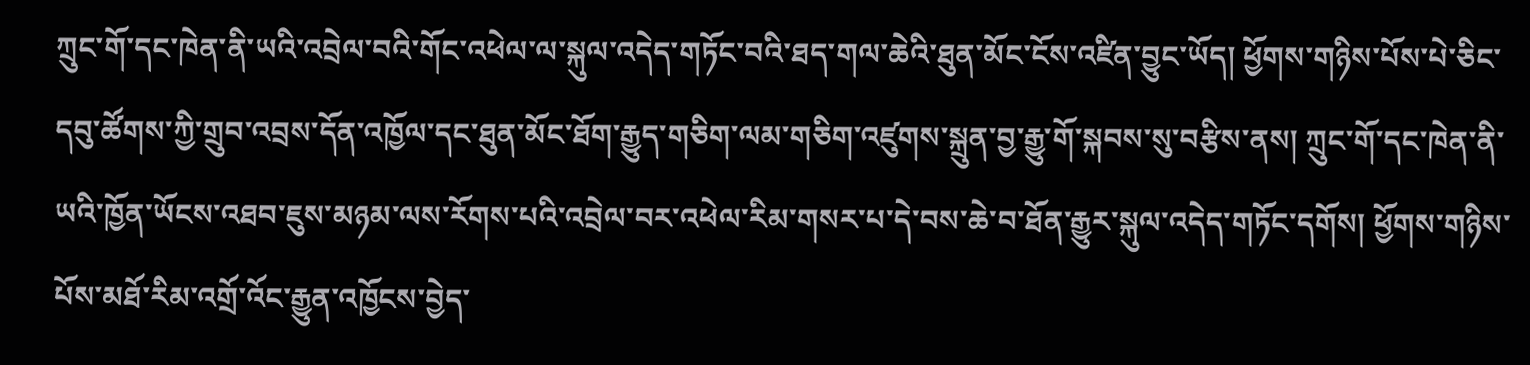ཀྲུང་གོ་དང་ཁེན་ནི་ཡའི་འབྲེལ་བའི་གོང་འཕེལ་ལ་སྐུལ་འདེད་གཏོང་བའི་ཐད་གལ་ཆེའི་ཐུན་མོང་ངོས་འཛིན་བྱུང་ཡོད། ཕྱོགས་གཉིས་པོས་པེ་ཅིང་དབུ་ཚོགས་ཀྱི་གྲུབ་འབྲས་དོན་འཁྱོལ་དང་ཐུན་མོང་ཐོག་རྒྱུད་གཅིག་ལམ་གཅིག་འཛུགས་སྐྲུན་བྱ་རྒྱུ་གོ་སྐབས་སུ་བརྩིས་ནས། ཀྲུང་གོ་དང་ཁེན་ནི་ཡའི་ཁྱོན་ཡོངས་འཐབ་ཇུས་མཉམ་ལས་རོགས་པའི་འབྲེལ་བར་འཕེལ་རིམ་གསར་པ་དེ་བས་ཆེ་བ་ཐོན་རྒྱུར་སྐུལ་འདེད་གཏོང་དགོས། ཕྱོགས་གཉིས་པོས་མཐོ་རིམ་འགྲོ་འོང་རྒྱུན་འཁྱོངས་བྱེད་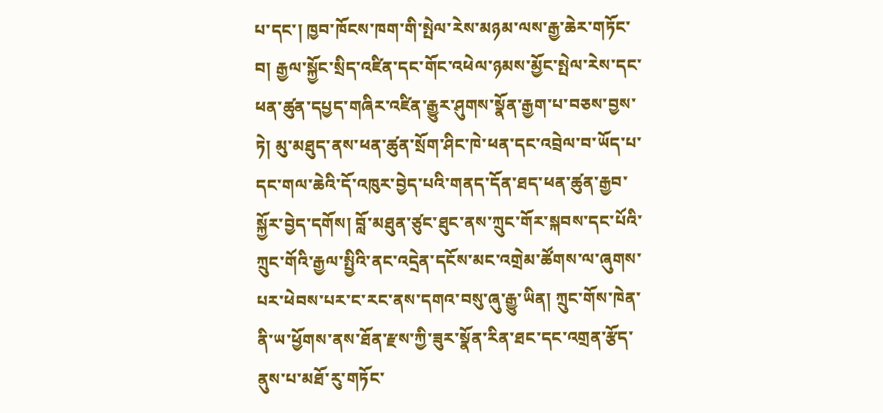པ་དང་། ཁྱབ་ཁོངས་ཁག་གི་སྤེལ་རེས་མཉམ་ལས་རྒྱ་ཆེར་གཏོང་བ། རྒྱལ་སྐྱོང་སྲིད་འཛིན་དང་གོང་འཕེལ་ཉམས་མྱོང་སྤེལ་རེས་དང་ཕན་ཚུན་དཔྱད་གཞིར་འཛིན་རྒྱུར་ཤུགས་སྣོན་རྒྱག་པ་བཅས་བྱས་ཏེ། མུ་མཐུད་ནས་ཕན་ཚུན་སྲོག་ཤིང་ཁེ་ཕན་དང་འབྲེལ་བ་ཡོད་པ་དང་གལ་ཆེའི་དོ་འཁུར་བྱེད་པའི་གནད་དོན་ཐད་ཕན་ཚུན་རྒྱབ་སྐྱོར་བྱེད་དགོས། བློ་མཐུན་ཙུང་ཐུང་ནས་ཀྲུང་གོར་སྐབས་དང་པོའི་ཀྲུང་གོའི་རྒྱལ་སྤྱིའི་ནང་འདྲེན་དངོས་མང་འགྲེམ་ཚོགས་ལ་ཞུགས་པར་ཕེབས་པར་ང་རང་ནས་དགའ་བསུ་ཞུ་རྒྱུ་ཡིན། ཀྲུང་གོས་ཁེན་ནི་ཡ་ཕྱོགས་ནས་ཐོན་རྫས་ཀྱི་ཟུར་སྣོན་རིན་ཐང་དང་འགྲན་རྩོད་ནུས་པ་མཐོ་རུ་གཏོང་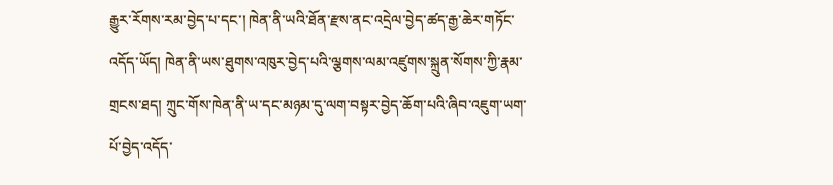རྒྱུར་རོགས་རམ་བྱེད་པ་དང་། ཁེན་ནི་ཡའི་ཐོན་རྫས་ནང་འདྲེལ་བྱེད་ཚད་རྒྱ་ཆེར་གཏོང་འདོད་ཡོད། ཁེན་ནི་ཡས་ཐུགས་འཁུར་བྱེད་པའི་ལྕགས་ལམ་འཛུགས་སྐྲུན་སོགས་ཀྱི་རྣམ་གྲངས་ཐད། ཀྲུང་གོས་ཁེན་ནི་ཡ་དང་མཉམ་དུ་ལག་བསྟར་བྱེད་ཆོག་པའི་ཞིབ་འཇུག་ཡག་པོ་བྱེད་འདོད་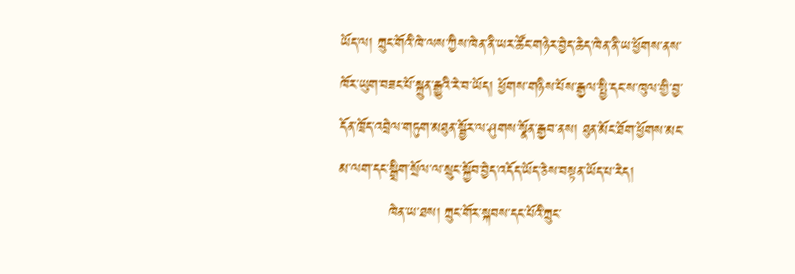ཡོད་ལ། ཀྲུང་གོའི་ཁེ་ལས་ཀྱིས་ཁེན་ནི་ཡར་ཚོང་གཉེར་བྱེད་ཆེད་ཁེན་ནི་ཡ་ཕྱོགས་ནས་ཁོར་ཡུག་བཟང་པོ་སྐྲུན་རྒྱུའི་རེ་བ་ཡོད། ཕྱོགས་གཉིས་པོས་རྒྱལ་སྤྱི་དང་ས་ཁུལ་གྱི་བྱ་དོན་ཁྲོད་འབྲེལ་གཏུག་མཐུན་སྦྱོར་ལ་ཤུགས་སྣོན་རྒྱབ་ནས། ཐུན་མོང་ཐོག་ཕྱོགས་མང་མ་ལག་དང་སྒྲིག་སྲོལ་ལ་སྲུང་སྐྱོབ་བྱེད་འདོད་ཡོད་ཅེས་བསྟན་ཡོད་པ་རེད།
          ཁེན་ཡ་ཐས། ཀྲུང་གོར་སྐབས་དང་པོའི་ཀྲུང་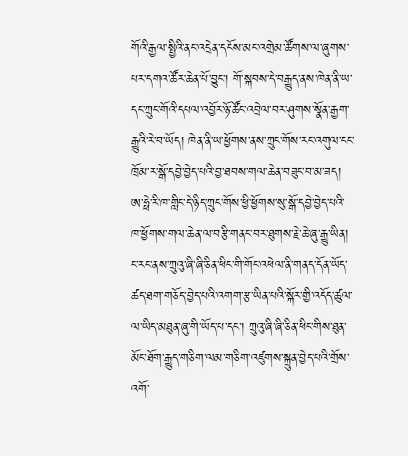གོའི་རྒྱལ་སྤྱིའི་ནང་འདྲེན་དངོས་མང་འགྲེམ་ཚོགས་ལ་ཞུགས་པར་དགའ་ཚོར་ཆེན་པོ་བྱུང་། གོ་སྐབས་དེ་བརྒྱུད་ནས་ཁེན་ནི་ཡ་དང་ཀྲུང་གོའི་དཔལ་འབྱོར་ཉོ་ཚོང་འབྲེལ་བར་ཤུགས་སྣོན་རྒྱག་རྒྱུའི་རེ་བ་ཡོད། ཁེན་ནི་ཡ་ཕྱོགས་ནས་ཀྲུང་གོས་རང་འགུལ་ངང་ཁྲོམ་ར་སྒོ་དབྱེ་བྱེད་པའི་བྱ་ཐབས་གལ་ཆེན་བཟུང་བ་མ་ཟད། ཨ་ཧྥེ་རི་ཁ་གླིང་དེ་ཉིད་ཀྲུང་གོས་ཕྱི་ཕྱོགས་སུ་སྒོ་དབྱེ་བྱེད་པའི་ཁ་ཕྱོགས་གལ་ཆེན་ལ་བརྩི་གནང་བར་ཐུགས་རྗེ་ཆེ་ཞུ་རྒྱུ་ཡིན། ང་རང་ནས་ཀྲུའུ་ཞི་ཞི་ཅིན་ཕིང་གི་གོང་འཕེལ་ནི་གནད་དོན་ཡོད་ཚད་ཐག་གཅོད་བྱེད་པའི་འགག་རྩ་ཡིན་པའི་སྐོར་གྱི་འདོད་ཚུལ་ལ་ཡིད་མཐུན་ཞུ་གི་ཡོད་པ་དང་། ཀྲུའུ་ཞི་ཞི་ཅིན་ཕིང་གིས་ཐུན་མོང་ཐོག་རྒྱུད་གཅིག་ལམ་གཅིག་འཛུགས་སྐྲུན་བྱེད་པའི་གྲོས་འགོ་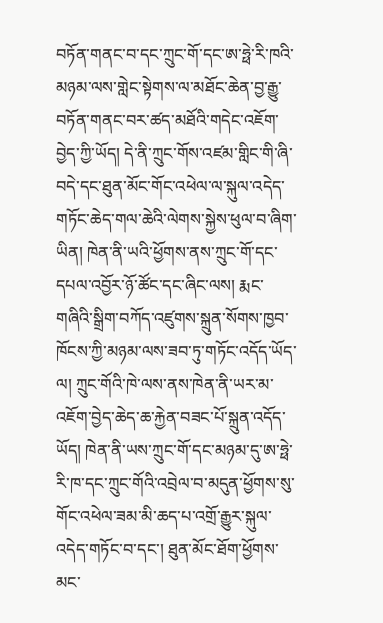བཏོན་གནང་བ་དང་ཀྲུང་གོ་དང་ཨ་ཧྥེ་རི་ཁའི་མཉམ་ལས་གླེང་སྟེགས་ལ་མཐོང་ཆེན་བྱ་རྒྱུ་བཏོན་གནང་བར་ཚད་མཐོའི་གདེང་འཇོག་བྱེད་ཀྱི་ཡོད། དེ་ནི་ཀྲུང་གོས་འཛམ་གླིང་གི་ཞི་བདེ་དང་ཐུན་མོང་གོང་འཕེལ་ལ་སྐུལ་འདེད་གཏོང་ཆེད་གལ་ཆེའི་ལེགས་སྐྱེས་ཕུལ་བ་ཞིག་ཡིན། ཁེན་ནི་ཡའི་ཕྱོགས་ནས་ཀྲུང་གོ་དང་དཔལ་འབྱོར་ཉོ་ཚོང་དང་ཞིང་ལས། རྨང་གཞིའི་སྒྲིག་བཀོད་འཛུགས་སྐྲུན་སོགས་ཁྱབ་ཁོངས་ཀྱི་མཉམ་ལས་ཟབ་ཏུ་གཏོང་འདོད་ཡོད་ལ། ཀྲུང་གོའི་ཁེ་ལས་ནས་ཁེན་ནི་ཡར་མ་འཇོག་བྱེད་ཆེད་ཆ་རྐྱེན་བཟང་པོ་སྐྲུན་འདོད་ཡོད། ཁེན་ནི་ཡས་ཀྲུང་གོ་དང་མཉམ་དུ་ཨ་ཧྥེ་རི་ཁ་དང་ཀྲུང་གོའི་འབྲེལ་བ་མདུན་ཕྱོགས་སུ་གོང་འཕེལ་ཟམ་མི་ཆད་པ་འགྲོ་རྒྱུར་སྐུལ་འདེད་གཏོང་བ་དང་། ཐུན་མོང་ཐོག་ཕྱོགས་མང་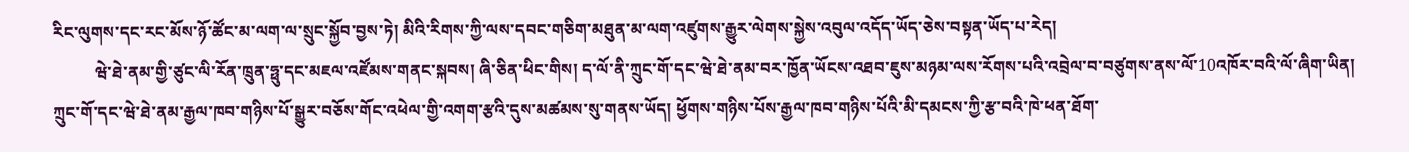རིང་ལུགས་དང་རང་མོས་ཉོ་ཚོང་མ་ལག་ལ་སྲུང་སྐྱོབ་བྱས་ཏེ། མིའི་རིགས་ཀྱི་ལས་དབང་གཅིག་མཐུན་མ་ལག་འཛུགས་རྒྱུར་ལེགས་སྐྱེས་འབུལ་འདོད་ཡོད་ཅེས་བསྟན་ཡོད་པ་རེད།
          ཝེ་ཐེ་ནམ་གྱི་ཙུང་ལི་རོན་ཁྲུན་ཧྥུ་དང་མཇལ་འཛོམས་གནང་སྐབས། ཞི་ཅིན་ཕིང་གིས། ད་ལོ་ནི་ཀྲུང་གོ་དང་ཝེ་ཐེ་ནམ་བར་ཁྱོན་ཡོངས་འཐབ་ཇུས་མཉམ་ལས་རོགས་པའི་འབྲེལ་བ་བཙུགས་ནས་ལོ་10འཁོར་བའི་ལོ་ཞིག་ཡིན། ཀྲུང་གོ་དང་ཝེ་ཐེ་ནམ་རྒྱལ་ཁབ་གཉིས་པོ་སྒྱུར་བཅོས་གོང་འཕེལ་གྱི་འགག་རྩའི་དུས་མཚམས་སུ་གནས་ཡོད། ཕྱོགས་གཉིས་པོས་རྒྱལ་ཁབ་གཉིས་པོའི་མི་དམངས་ཀྱི་རྩ་བའི་ཁེ་ཕན་ཐོག་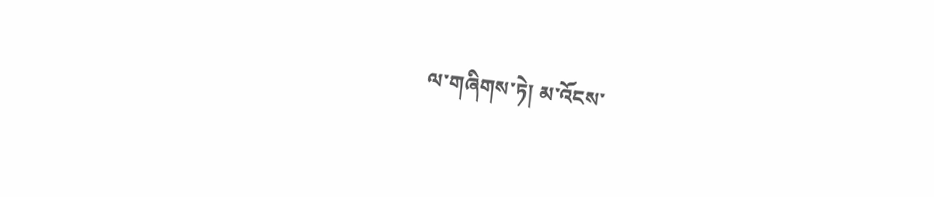ལ་གཞིགས་ཏེ། མ་འོངས་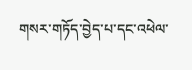གསར་གཏོད་བྱེད་པ་དང་འཕེལ་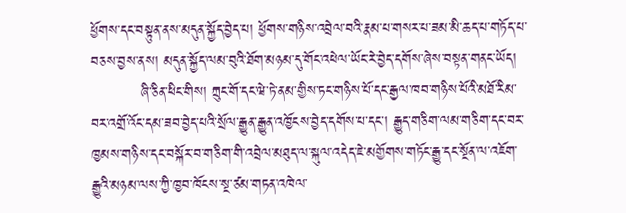ཕྱོགས་དང་བསྟུན་ནས་མདུན་སྐྱོད་བྱེད་པ། ཕྱོགས་གཉིས་འབྲེལ་བའི་རྣམ་པ་གསར་པ་ཟམ་མི་ཆད་པ་གཏོད་པ་བཅས་བྱས་ནས། མདུན་སྐྱོད་ལམ་བུའི་ཐོག་མཉམ་དུ་གོང་འཕེལ་ཡོང་རེ་བྱེད་དགོས་ཞེས་བསྟན་གནང་ཡོད།
          ཞི་ཅིན་ཕིང་གིས། ཀྲུང་གོ་དང་ཝེ་ཏེ་ནམ་གྱིས་ཏང་གཉིས་པོ་དང་རྒྱལ་ཁབ་གཉིས་པོའི་མཐོ་རིམ་བར་འགྲོ་འོང་དམ་ཟབ་བྱེད་པའི་སྲོལ་རྒྱུན་རྒྱུན་འཁྱོངས་བྱེད་དགོས་པ་དང་། རྒྱུད་གཅིག་ལམ་གཅིག་དང་བར་ཁྱམས་གཉིས་དང་བསྐོར་བ་གཅིག་གི་འབྲེལ་མཐུད་ལ་སྐུལ་འདེད་ཇེ་མགྱོགས་གཏོང་རྒྱུ་དང་སྔོན་ལ་འཇོག་རྒྱུའི་མཉམ་ལས་ཀྱི་ཁྱབ་ཁོངས་སྔ་ཙམ་གཏན་འཁེལ་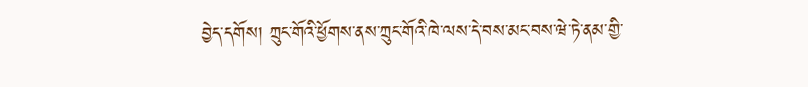བྱེད་དགོས། ཀྲུང་གོའི་ཕྱོགས་ནས་ཀྲུང་གོའི་ཁེ་ལས་དེ་བས་མང་བས་ཝེ་ཏེ་ནམ་གྱི་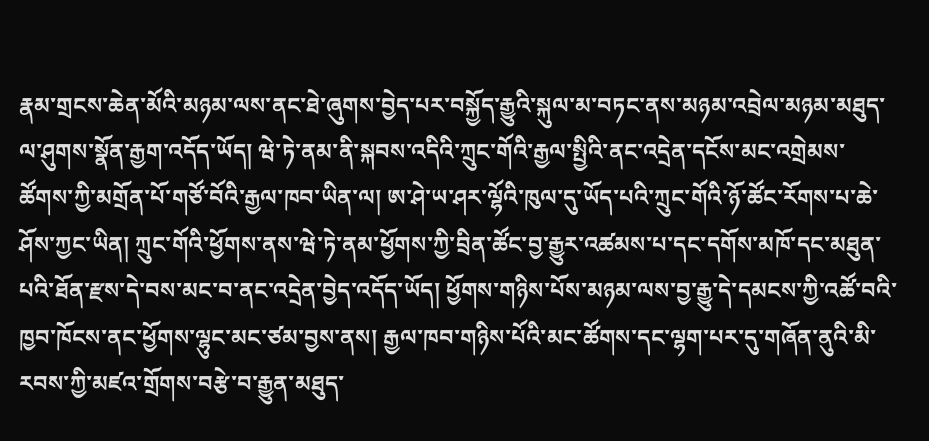རྣམ་གྲངས་ཆེན་མོའི་མཉམ་ལས་ནང་ཐེ་ཞུགས་བྱེད་པར་བསྐྱོད་རྒྱུའི་སྐུལ་མ་བཏང་ནས་མཉམ་འབྲེལ་མཉམ་མཐུད་ལ་ཤུགས་སྣོན་རྒྱག་འདོད་ཡོད། ཝེ་ཏེ་ནམ་ནི་སྐབས་འདིའི་ཀྲུང་གོའི་རྒྱལ་སྤྱིའི་ནང་འདྲེན་དངོས་མང་འགྲེམས་ཚོགས་ཀྱི་མགྲོན་པོ་གཙོ་བོའི་རྒྱལ་ཁབ་ཡིན་ལ། ཨ་ཤེ་ཡ་ཤར་ལྷོའི་ཁུལ་དུ་ཡོད་པའི་ཀྲུང་གོའི་ཉོ་ཚོང་རོགས་པ་ཆེ་ཤོས་ཀྱང་ཡིན། ཀྲུང་གོའི་ཕྱོགས་ནས་ཝེ་ཏེ་ནམ་ཕྱོགས་ཀྱི་བྲིན་ཚོང་བྱ་རྒྱུར་འཚམས་པ་དང་དགོས་མཁོ་དང་མཐུན་པའི་ཐོན་རྫས་དེ་བས་མང་བ་ནང་འདྲེན་བྱེད་འདོད་ཡོད། ཕྱོགས་གཉིས་པོས་མཉམ་ལས་བྱ་རྒྱུ་དེ་དམངས་ཀྱི་འཚོ་བའི་ཁྱབ་ཁོངས་ནང་ཕྱོགས་ལྷུང་མང་ཙམ་བྱས་ནས། རྒྱལ་ཁབ་གཉིས་པོའི་མང་ཚོགས་དང་ལྷག་པར་དུ་གཞོན་ནུའི་མི་རབས་ཀྱི་མཛའ་གྲོགས་བརྩེ་བ་རྒྱུན་མཐུད་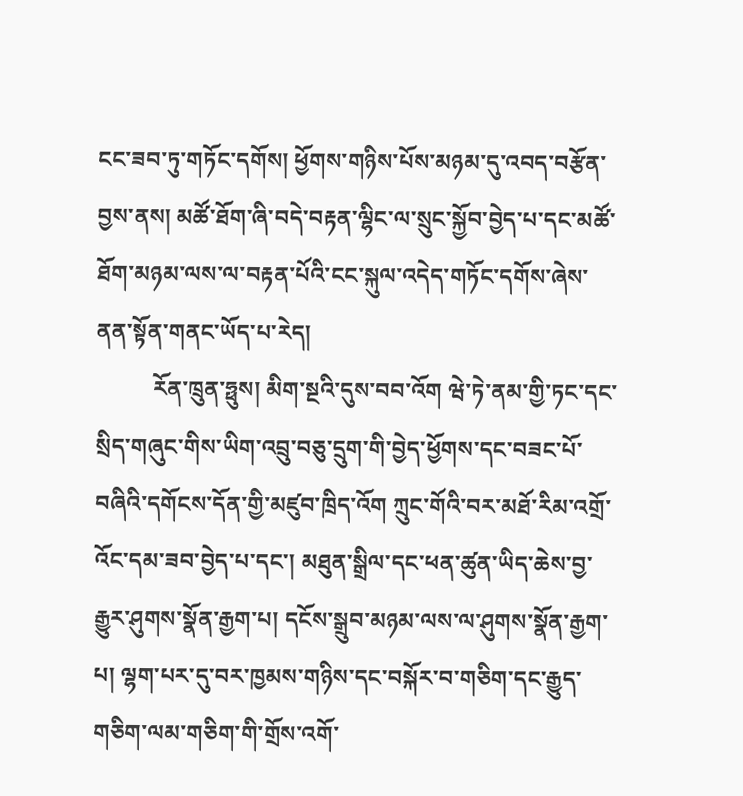ངང་ཟབ་ཏུ་གཏོང་དགོས། ཕྱོགས་གཉིས་པོས་མཉམ་དུ་འབད་བརྩོན་བྱས་ནས། མཚོ་ཐོག་ཞི་བདེ་བརྟན་ལྷིང་ལ་སྲུང་སྐྱོབ་བྱེད་པ་དང་མཚོ་ཐོག་མཉམ་ལས་ལ་བརྟན་པོའི་ངང་སྐུལ་འདེད་གཏོང་དགོས་ཞེས་ནན་སྟོན་གནང་ཡོད་པ་རེད།
          རོན་ཁྲུན་ཧྥུས། མིག་སྔའི་དུས་བབ་འོག ཝེ་ཏེ་ནམ་གྱི་ཏང་དང་སྲིད་གཞུང་གིས་ཡིག་འབྲུ་བཅུ་དྲུག་གི་བྱེད་ཕྱོགས་དང་བཟང་པོ་བཞིའི་དགོངས་དོན་གྱི་མཛུབ་ཁྲིད་འོག ཀྲུང་གོའི་བར་མཐོ་རིམ་འགྲོ་འོང་དམ་ཟབ་བྱེད་པ་དང་། མཐུན་སྒྲིལ་དང་ཕན་ཚུན་ཡིད་ཆེས་བྱ་རྒྱུར་ཤུགས་སྣོན་རྒྱག་པ། དངོས་སྒྲུབ་མཉམ་ལས་ལ་ཤུགས་སྣོན་རྒྱག་པ། ལྷག་པར་དུ་བར་ཁྱམས་གཉིས་དང་བསྐོར་བ་གཅིག་དང་རྒྱུད་གཅིག་ལམ་གཅིག་གི་གྲོས་འགོ་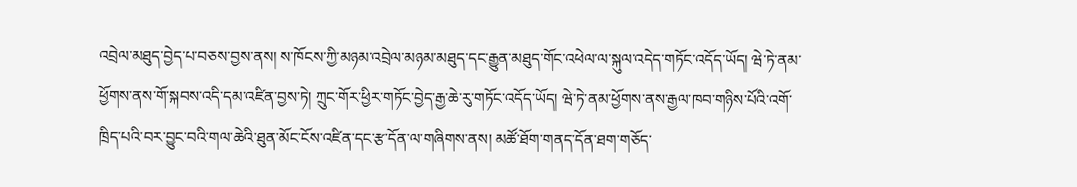འབྲེལ་མཐུད་བྱེད་པ་བཅས་བྱས་ནས། ས་ཁོངས་ཀྱི་མཉམ་འབྲེལ་མཉམ་མཐུད་དང་རྒྱུན་མཐུད་གོང་འཕེལ་ལ་སྐུལ་འདེད་གཏོང་འདོད་ཡོད། ཝེ་ཏེ་ནམ་ཕྱོགས་ནས་གོ་སྐབས་འདི་དམ་འཛིན་བྱས་ཏེ། ཀྲུང་གོར་ཕྱིར་གཏོང་བྱེད་རྒྱ་ཆེ་རུ་གཏོང་འདོད་ཡོད། ཝེ་ཏེ་ནམ་ཕྱོགས་ནས་རྒྱལ་ཁབ་གཉིས་པོའི་འགོ་ཁྲིད་པའི་བར་བྱུང་བའི་གལ་ཆེའི་ཐུན་མོང་ངོས་འཛིན་དང་རྩ་དོན་ལ་གཞིགས་ནས། མཚོ་ཐོག་གནད་དོན་ཐག་གཅོད་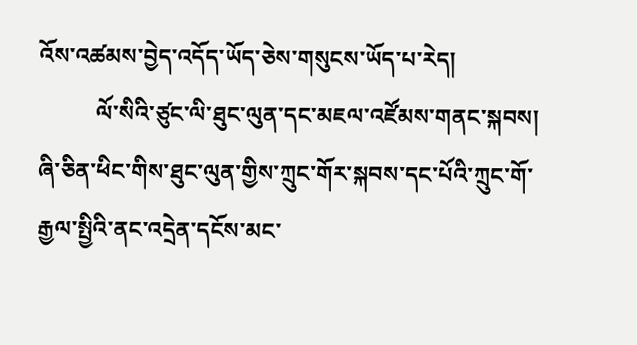འོས་འཚམས་བྱེད་འདོད་ཡོད་ཅེས་གསུངས་ཡོད་པ་རེད།
          ལོ་སིའི་ཙུང་ལི་ཐུང་ལུན་དང་མཇལ་འཛོམས་གནང་སྐབས། ཞི་ཅིན་ཕིང་གིས་ཐུང་ལུན་གྱིས་ཀྲུང་གོར་སྐབས་དང་པོའི་ཀྲུང་གོ་རྒྱལ་སྤྱིའི་ནང་འདྲེན་དངོས་མང་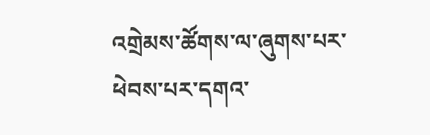འགྲེམས་ཚོགས་ལ་ཞུགས་པར་ཕེབས་པར་དགའ་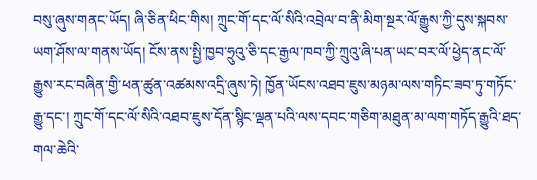བསུ་ཞུས་གནང་ཡོད། ཞི་ཅིན་ཕིང་གིས། ཀྲུང་གོ་དང་ལོ་སིའི་འབྲེལ་བ་ནི་མིག་སྔར་ལོ་རྒྱུས་ཀྱི་དུས་སྐབས་ཡག་ཤོས་ལ་གནས་ཡོད། ངོས་ནས་སྤྱི་ཁྱབ་ཧྲུའུ་ཅི་དང་རྒྱལ་ཁབ་ཀྱི་ཀྲུའུ་ཞི་པན་ཡང་བར་ལོ་ཕྱེད་ནང་ལོ་རྒྱུས་རང་བཞིན་གྱི་ཕན་ཚུན་འཚམས་འདྲི་ཞུས་ཏེ། ཁྱོན་ཡོངས་འཐབ་ཇུས་མཉམ་ལས་གཏིང་ཟབ་ཏུ་གཏོང་རྒྱུ་དང་། ཀྲུང་གོ་དང་ལོ་སིའི་འཐབ་ཇུས་དོན་སྙིང་ལྡན་པའི་ལས་དབང་གཅིག་མཐུན་མ་ལག་གཏོད་རྒྱུའི་ཐད་གལ་ཆེའི་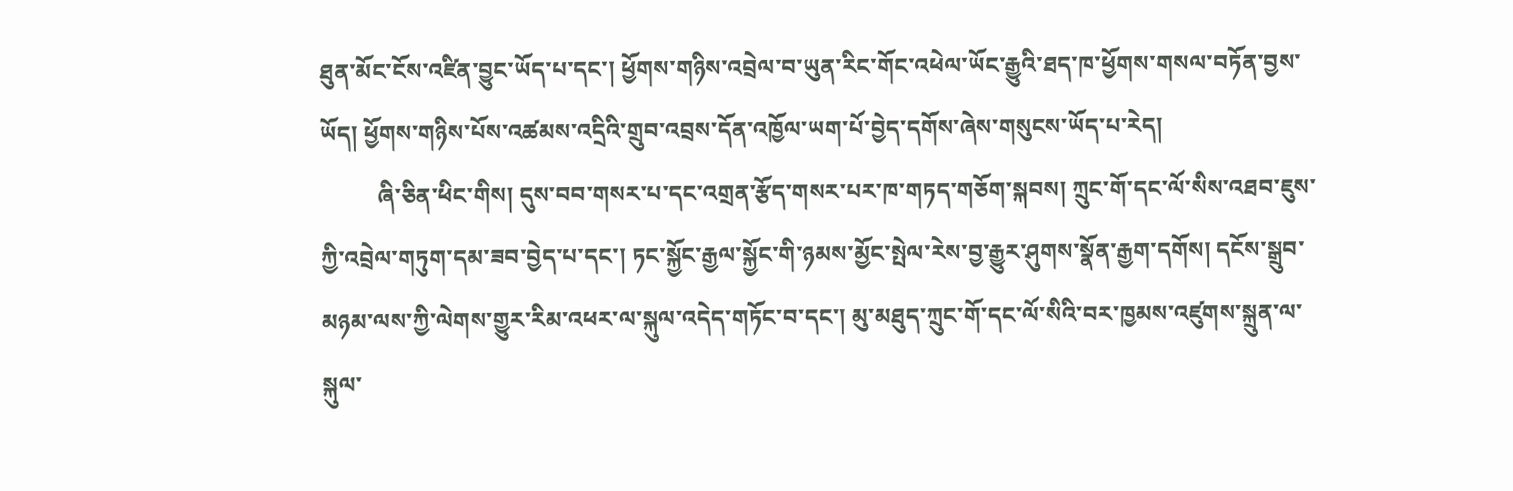ཐུན་མོང་ངོས་འཛིན་བྱུང་ཡོད་པ་དང་། ཕྱོགས་གཉིས་འབྲེལ་བ་ཡུན་རིང་གོང་འཕེལ་ཡོང་རྒྱུའི་ཐད་ཁ་ཕྱོགས་གསལ་བཏོན་བྱས་ཡོད། ཕྱོགས་གཉིས་པོས་འཚམས་འདྲིའི་གྲུབ་འབྲས་དོན་འཁྱོལ་ཡག་པོ་བྱེད་དགོས་ཞེས་གསུངས་ཡོད་པ་རེད།
          ཞི་ཅིན་ཕིང་གིས། དུས་བབ་གསར་པ་དང་འགྲན་རྩོད་གསར་པར་ཁ་གཏད་གཅོག་སྐབས། ཀྲུང་གོ་དང་ལོ་སིས་འཐབ་ཇུས་ཀྱི་འབྲེལ་གཏུག་དམ་ཟབ་བྱེད་པ་དང་། ཏང་སྐྱོང་རྒྱལ་སྐྱོང་གི་ཉམས་མྱོང་སྤེལ་རེས་བྱ་རྒྱུར་ཤུགས་སྣོན་རྒྱག་དགོས། དངོས་སྒྲུབ་མཉམ་ལས་ཀྱི་ལེགས་གྱུར་རིམ་འཕར་ལ་སྐུལ་འདེད་གཏོང་བ་དང་། མུ་མཐུད་ཀྲུང་གོ་དང་ལོ་སིའི་བར་ཁྱམས་འཛུགས་སྐྲུན་ལ་སྐུལ་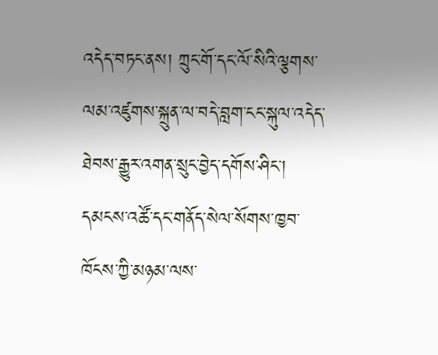འདེད་བཏང་ནས། ཀྲུང་གོ་དང་ལོ་སིའི་ལྕགས་ལམ་འཛུགས་སྐྲུན་ལ་བདེ་བླག་ངང་སྐུལ་འདེད་ཐེབས་རྒྱུར་འགན་སྲུང་བྱེད་དགོས་ཤིང་། དམངས་འཚོ་དང་གནོད་སེལ་སོགས་ཁྱབ་ཁོངས་ཀྱི་མཉམ་ལས་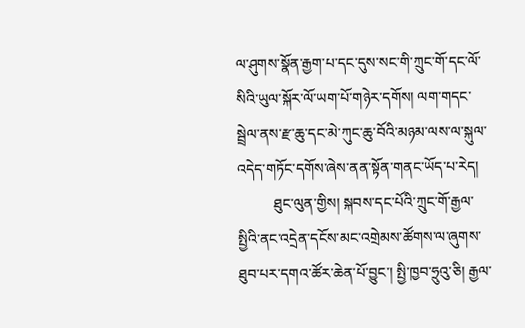ལ་ཤུགས་སྣོན་རྒྱག་པ་དང་དུས་སང་གི་ཀྲུང་གོ་དང་ལོ་སིའི་ཡུལ་སྐོར་ལོ་ཡག་པོ་གཉེར་དགོས། ལག་གདང་སྦྲེལ་ནས་རྫ་ཆུ་དང་མེ་ཀུང་ཆུ་བོའི་མཉམ་ལས་ལ་སྐུལ་འདེད་གཏོང་དགོས་ཞེས་ནན་སྟོན་གནང་ཡོད་པ་རེད།
          ཐུང་ལུན་གྱིས། སྐབས་དང་པོའི་ཀྲུང་གོ་རྒྱལ་སྤྱིའི་ནང་འདྲེན་དངོས་མང་འགྲེམས་ཚོགས་ལ་ཞུགས་ཐུབ་པར་དགའ་ཚོར་ཆེན་པོ་བྱུང་། སྤྱི་ཁྱབ་ཧྲུའུ་ཅི། རྒྱལ་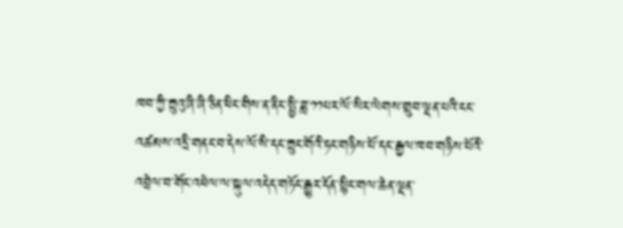ཁབ་ཀྱི་ཀྲུའུ་ཞི་ཞི་ཅིན་ཕིང་གིས་ན་ནིང་སྤྱི་ཟླ་༡༡པར་ལོ་སིར་ལེགས་གྲུབ་ལྡན་པའི་ངང་འཚམས་འདྲི་གནང་བ་དེས་ལོ་སི་དང་ཀྲུང་གོའི་ཏང་གཉིས་པོ་དང་རྒྱལ་ཁབ་གཉིས་པོའི་འབྲེལ་བ་གོང་འཕེལ་ལ་སྐུལ་འདེད་གཏོང་རྒྱུར་དོན་སྙིང་གལ་ཆེན་ལྡན་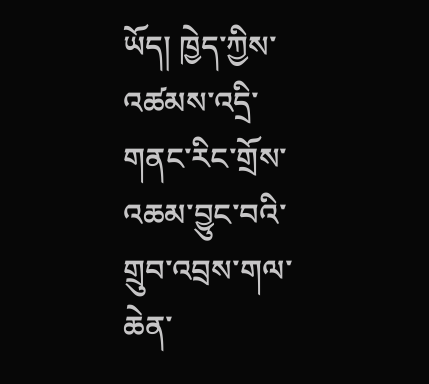ཡོད། ཁྱེད་ཀྱིས་འཚམས་འདྲི་གནང་རིང་གྲོས་འཆམ་བྱུང་བའི་གྲུབ་འབྲས་གལ་ཆེན་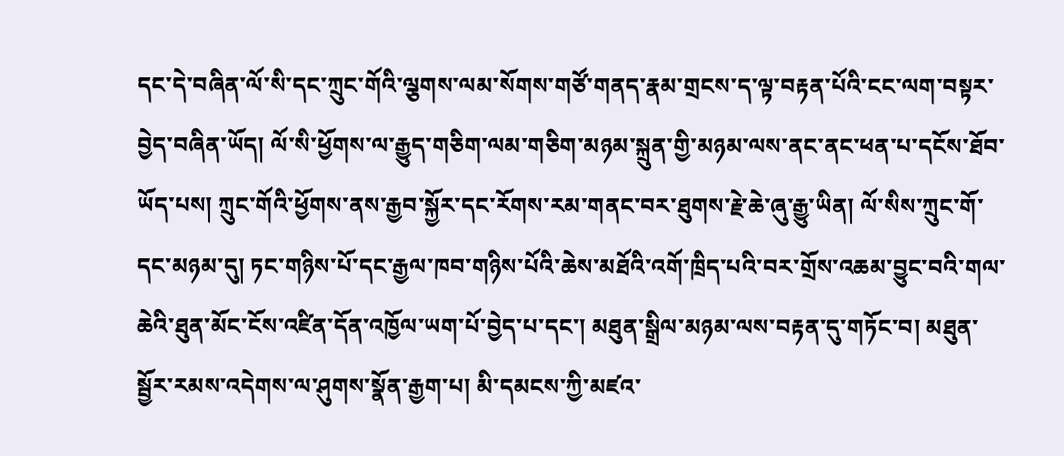དང་དེ་བཞིན་ལོ་སི་དང་ཀྲུང་གོའི་ལྕགས་ལམ་སོགས་གཙོ་གནད་རྣམ་གྲངས་ད་ལྟ་བརྟན་པོའི་ངང་ལག་བསྟར་བྱེད་བཞིན་ཡོད། ལོ་སི་ཕྱོགས་ལ་རྒྱུད་གཅིག་ལམ་གཅིག་མཉམ་སྐྲུན་གྱི་མཉམ་ལས་ནང་ནང་ཕན་པ་དངོས་ཐོབ་ཡོད་པས། ཀྲུང་གོའི་ཕྱོགས་ནས་རྒྱབ་སྐྱོར་དང་རོགས་རམ་གནང་བར་ཐུགས་རྗེ་ཆེ་ཞུ་རྒྱུ་ཡིན། ལོ་སིས་ཀྲུང་གོ་དང་མཉམ་དུ། ཏང་གཉིས་པོ་དང་རྒྱལ་ཁབ་གཉིས་པོའི་ཆེས་མཐོའི་འགོ་ཁྲིད་པའི་བར་གྲོས་འཆམ་བྱུང་བའི་གལ་ཆེའི་ཐུན་མོང་ངོས་འཛིན་དོན་འཁྱོལ་ཡག་པོ་བྱེད་པ་དང་། མཐུན་སྒྲིལ་མཉམ་ལས་བརྟན་དུ་གཏོང་བ། མཐུན་སྦྱོར་རམས་འདེགས་ལ་ཤུགས་སྣོན་རྒྱག་པ། མི་དམངས་ཀྱི་མཛའ་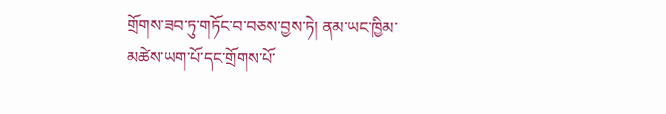གྲོགས་ཟབ་ཏུ་གཏོང་བ་བཅས་བྱས་ཏེ། ནམ་ཡང་ཁྱིམ་མཚེས་ཡག་པོ་དང་གྲོགས་པོ་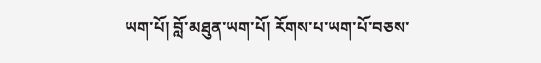ཡག་པོ། བློ་མཐུན་ཡག་པོ། རོགས་པ་ཡག་པོ་བཅས་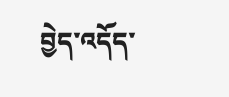བྱེད་འདོད་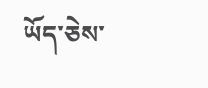ཡོད་ཅེས་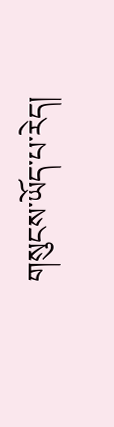གསུངས་ཡོད་པ་རེད།